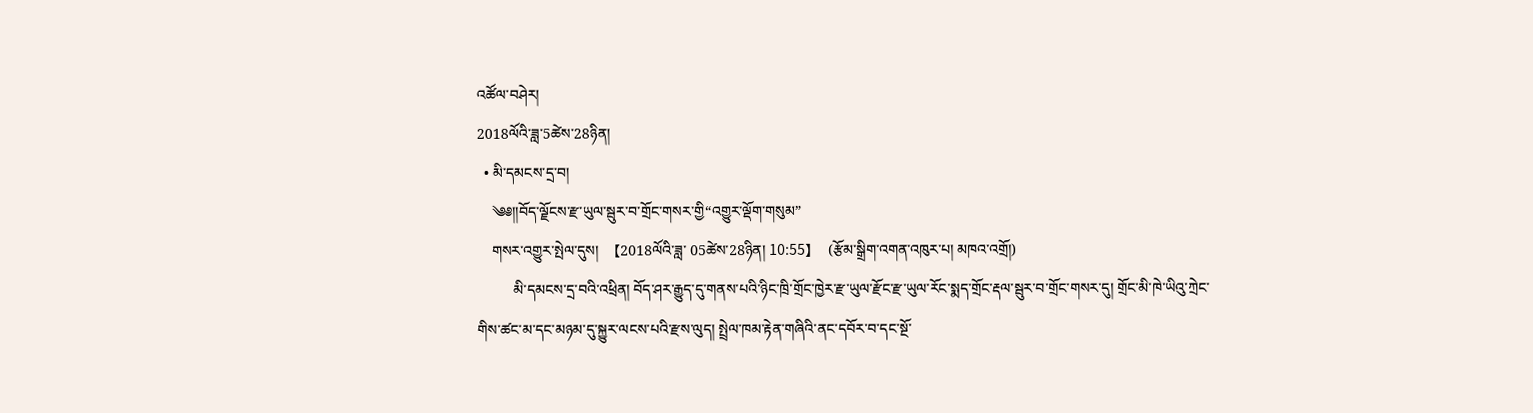འཚོལ་བཤེར།
2018ལོའི་ཟླ་5ཚེས་28ཉིན།
  • མི་དམངས་དྲ་བ།
    ༄༅།།བོད་ལྗོངས་རྫ་ཡུལ་སྦུར་བ་གྲོང་གསར་གྱི“འགྱུར་ལྡོག་གསུམ”
    གསར་འགྱུར་སྤེལ་དུས།  【2018ལོའི་ཟླ་ 05ཚེས་28ཉིན། 10:55】   (རྩོམ་སྒྲིག་འགན་འཁུར་པ། མཁའ་འགྲོ།)
          མི་དམངས་དྲ་བའི་འཕྲིན། བོད་ཤར་རྒྱུད་དུ་གནས་པའི་ཉིང་ཁྲི་གྲོང་ཁྱེར་རྫ་ཡུལ་རྫོང་རྫ་ཡུལ་རོང་སྨད་གྲོང་རྡལ་སྦུར་བ་གྲོང་གསར་དུ། གྲོང་མི་ཁེ་ཡིའུ་ཀྲེང་གིས་ཚང་མ་དང་མཉམ་དུ་སྐྱུར་ལངས་པའི་རྫས་ལུད། སྤྲེལ་ཁམ་རྟེན་གཞིའི་ནང་དབོར་བ་དང་སྔོ་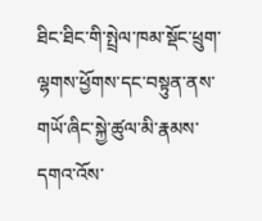ཐིང་ཐིང་གི་སྤྲེལ་ཁམ་སྡོང་ཕྲུག་ལྷགས་ཕྱོགས་དང་བསྟུན་ནས་གཡོ་ཞིང་སྐྱེ་ཚུལ་མི་རྣམས་དགའ་འོས་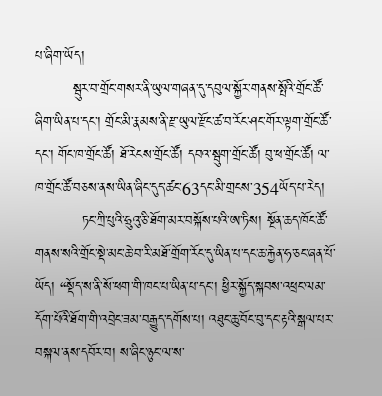པ་ཞིག་ཡོད།
        སྦུར་བ་གྲོང་གསར་ནི་ཡུལ་གཞན་དུ་དབུལ་སྐྱོར་གནས་སྤོའི་གྲོང་ཚོ་ཞིག་ཡིན་པ་དང་། གྲོང་མི་རྣམས་ནི་རྫ་ཡུལ་རྫོང་ཚ་བ་རོང་ཤང་གོར་ལྟག་གྲོང་ཚོ་དང་། གོང་ཁ་གྲོང་ཚོ། ཐོ་རེངས་གྲོང་ཚོ། དབའ་སྦུག་གྲོང་ཚོ། བུ་ཕ་གྲོང་ཚོ། ལ་ཁ་གྲོང་ཚོ་བཅས་ནས་ཡིན་ཞིང་དུད་ཚང་63དང་མི་གྲངས་354ཡོད་པ་རེད།
          ཏང་ཀྲི་པུའི་ཧྲུའུ་ཅི་ཐོག་མར་བསྐོས་པའི་ཨ་ཏིས། སྔོན་ཆད་ཁོང་ཚོ་གནས་སའི་གྲོང་སྡེ་མང་ཆེ་བ་རི་མཐོ་གྲོག་རོང་དུ་ཡིན་པ་དང་ཆ་རྐྱེན་ཧ་ཅང་ཞན་པོ་ཡོད། “སྡོད་ས་ནི་སོ་ཕག་གི་ཁང་པ་ཡིན་པ་དང་། ཕྱིར་སྐྱོད་སྐབས་འཕྲང་ལམ་དོག་པོའི་ཐོག་གི་འབྲེང་ཟམ་བརྒྱུད་དགོས་པ། འཐུང་ཆུ་བོང་བུ་དང་རྟའི་སྒལ་པར་བསྐལ་ནས་དབོར་བ། ས་ཞིང་ཉུང་ལ་ས་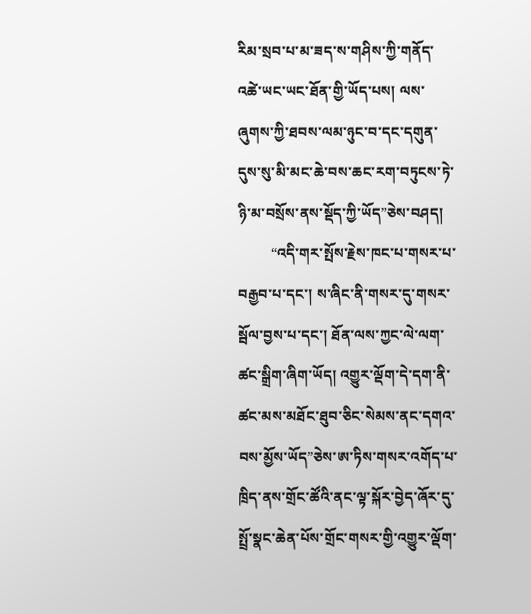རིམ་སྲབ་པ་མ་ཟད་ས་གཤིས་ཀྱི་གནོད་འཚེ་ཡང་ཡང་ཐོན་གྱི་ཡོད་པས། ལས་ཞུགས་ཀྱི་ཐབས་ལམ་ཉུང་བ་དང་དགུན་དུས་སུ་མི་མང་ཆེ་བས་ཆང་རག་བཏུངས་ཏེ་ཉི་མ་བསྲོས་ནས་སྡོད་ཀྱི་ཡོད”ཅེས་བཤད།
         “འདི་གར་སྤོས་རྗེས་ཁང་པ་གསར་པ་བརྒྱབ་པ་དང་། ས་ཞིང་ནི་གསར་དུ་གསར་སྦོལ་བྱས་པ་དང་། ཐོན་ལས་ཀྱང་ལེ་ལག་ཚང་སྒྲིག་ཞིག་ཡོད། འགྱུར་ལྡོག་དེ་དག་ནི་ཚང་མས་མཐོང་ཐུབ་ཅིང་སེམས་ནང་དགའ་བས་མྱོས་ཡོད”ཅེས་ཨ་ཏིས་གསར་འགོད་པ་ཁྲིད་ནས་གྲོང་ཚོའི་ནང་ལྟ་སྐོར་བྱེད་ཞོར་དུ་སྤྲོ་སྣང་ཆེན་པོས་གྲོང་གསར་གྱི་འགྱུར་ལྡོག་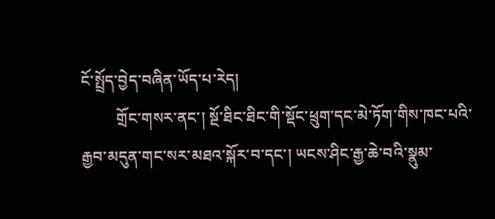ངོ་སྤྲོད་བྱེད་བཞིན་ཡོད་པ་རེད།
         གྲོང་གསར་ནང་། སྔོ་ཐིང་ཐིང་གི་སྡོང་ཕྲུག་དང་མེ་ཏོག་གིས་ཁང་པའི་རྒྱབ་མདུན་གང་སར་མཐའ་སྐོར་བ་དང་། ཡངས་ཤིང་རྒྱ་ཆེ་བའི་སྣུམ་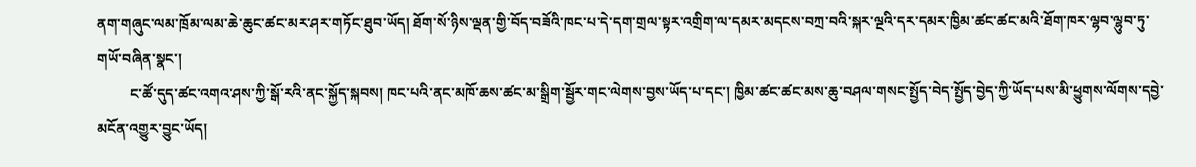ནག་གཞུང་ལམ་ཁྲོམ་ལམ་ཆེ་ཆུང་ཚང་མར་ཤར་གཏོང་ཐུབ་ཡོད། ཐོག་སོ་ཉིས་ལྡན་གྱི་བོད་བཟོའི་ཁང་པ་དེ་དག་གྲལ་སྟར་འགྲིག་ལ་དམར་མདངས་བཀྲ་བའི་སྐར་ལྔའི་དར་དམར་ཁྱིམ་ཚང་ཚང་མའི་ཐོག་ཁར་ལྷབ་ལྷུབ་ཏུ་གཡོ་བཞིན་སྣང་།
         ང་ཚོ་དུད་ཚང་འགའ་ཤས་ཀྱི་སྒོ་རའི་ནང་སྐྱོད་སྐབས། ཁང་པའི་ནང་མཁོ་ཆས་ཚང་མ་སྒྲིག་སྦྱོར་གང་ལེགས་བྱས་ཡོད་པ་དང་། ཁྱིམ་ཚང་ཚང་མས་ཆུ་བཤལ་གསང་སྤྱོད་བེད་སྤྱོད་བྱེད་ཀྱི་ཡོད་པས་མི་ཕྱུགས་ལོགས་དབྱེ་མངོན་འགྱུར་བྱུང་ཡོད།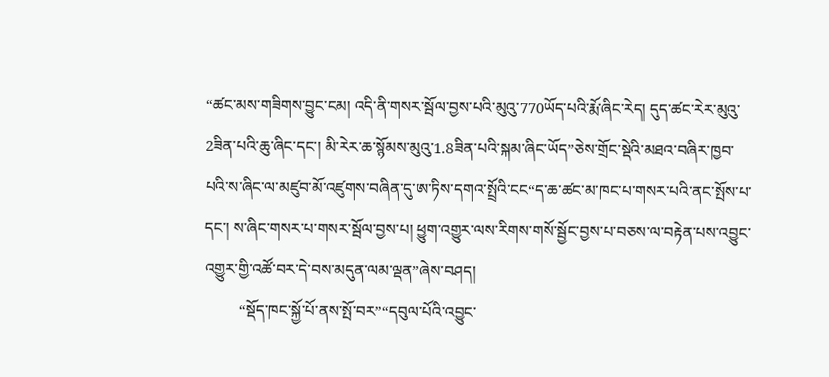“ཚང་མས་གཟིགས་བྱུང་ངམ། འདི་ནི་གསར་སྦོལ་བྱས་པའི་མུའུ་770ཡོད་པའི་རྨོ་ཞིང་རེད། དུད་ཚང་རེར་མུའུ་2ཟིན་པའི་ཆུ་ཞིང་དང་། མི་རེར་ཆ་སྙོམས་མུའུ་1.8ཟིན་པའི་སྐམ་ཞིང་ཡོད”ཅེས་གྲོང་སྡེའི་མཐའ་བཞིར་ཁྱབ་པའི་ས་ཞིང་ལ་མཛུབ་མོ་འཛུགས་བཞིན་དུ་ཨ་ཏིས་དགའ་སྤྲོའི་ངང“ད་ཆ་ཚང་མ་ཁང་པ་གསར་པའི་ནང་སྤོས་པ་དང་། ས་ཞིང་གསར་པ་གསར་སྦོལ་བྱས་པ། ཕྱུག་འགྱུར་ལས་རིགས་གསོ་སྦྱོང་བྱས་པ་བཅས་ལ་བརྟེན་པས་འབྱུང་འགྱུར་གྱི་འཚོ་བར་དེ་བས་མདུན་ལམ་ལྡན”ཞེས་བཤད།
         “སྡོད་ཁང་སྐྱོ་པོ་ནས་སྤོ་བར”“དབུལ་པོའི་འབྱུང་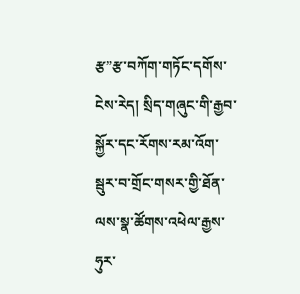རྩ”རྩ་བཀོག་གཏོང་དགོས་ངེས་རེད། སྲིད་གཞུང་གི་རྒྱབ་སྐྱོར་དང་རོགས་རམ་འོག་སྦུར་བ་གྲོང་གསར་གྱི་ཐོན་ལས་སྣ་ཚོགས་འཕེལ་རྒྱས་ཧུར་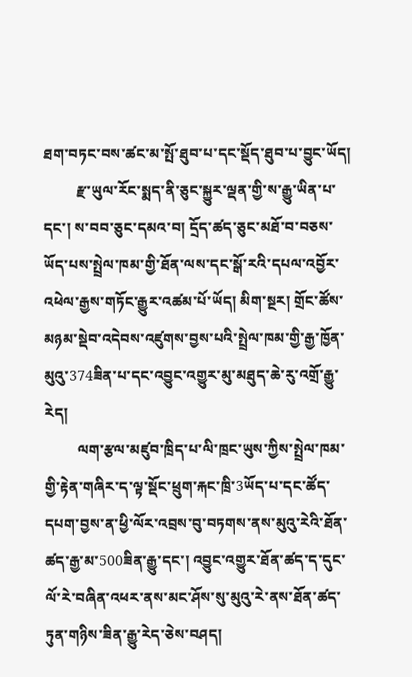ཐག་བཏང་བས་ཚང་མ་སྤོ་ཐུབ་པ་དང་སྡོད་ཐུབ་པ་བྱུང་ཡོད།
         རྫ་ཡུལ་རོང་སྨད་ནི་ཅུང་སྐྱུར་ལྡན་གྱི་ས་རྒྱུ་ཡིན་པ་དང་། ས་བབ་ཅུང་དམའ་བ། དྲོད་ཚད་ཅུང་མཐོ་བ་བཅས་ཡོད་པས་སྤྲེལ་ཁམ་གྱི་ཐོན་ལས་དང་སྒོ་རའི་དཔལ་འབྱོར་འཕེལ་རྒྱས་གཏོང་རྒྱུར་འཚམ་པོ་ཡོད། མིག་སྔར། གྲོང་ཚོས་མཉམ་སྡེབ་འདེབས་འཛུགས་བྱས་པའི་སྤྲེལ་ཁམ་གྱི་རྒྱ་ཁྱོན་མུའུ་374ཟིན་པ་དང་འབྱུང་འགྱུར་མུ་མཐུད་ཆེ་རུ་འགྲོ་རྒྱུ་རེད།
         ལག་རྩལ་མཛུབ་ཁྲིད་པ་ལི་ཁྲང་ཡུས་ཀྱིས་སྤྲེལ་ཁམ་གྱི་རྟེན་གཞིར་ད་ལྟ་སྡོང་ཕྲུག་རྐང་ཁྲི་3ཡོད་པ་དང་ཚོད་དཔག་བྱས་ན་ཕྱི་ལོར་འབྲས་བུ་བཏགས་ནས་མུའུ་རེའི་ཐོན་ཚད་རྒྱ་མ་500ཟིན་རྒྱུ་དང་། འབྱུང་འགྱུར་ཐོན་ཚད་ད་དུང་ལོ་རེ་བཞིན་འཕར་ནས་མང་ཤོས་སུ་མུའུ་རེ་ནས་ཐོན་ཚད་ཏུན་གཉིས་ཟིན་རྒྱུ་རེད་ཅེས་བཤད།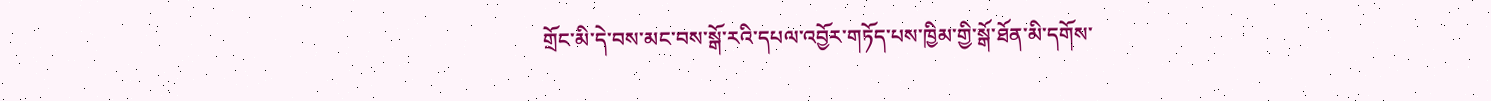གྲོང་མི་དེ་བས་མང་བས་སྒོ་རའི་དཔལ་འབྱོར་གཏོད་པས་ཁྱིམ་གྱི་སྒོ་ཐོན་མི་དགོས་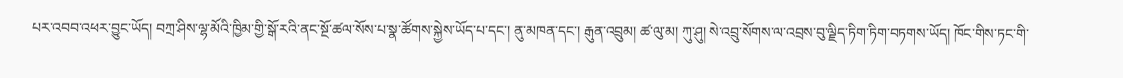པར་འབབ་འཕར་བྱུང་ཡོད། བཀྲ་ཤིས་ལྷ་མོའི་ཁྱིམ་གྱི་སྒོ་རའི་ནང་སྔོ་ཚལ་སོས་པ་སྣ་ཚོགས་སྐྱེས་ཡོད་པ་དང་། ནུ་མཁན་དང་། རྒུན་འབྲུམ། ཚ་ལུ་མ། ཀུ་ཤུ། སེ་འབྲུ་སོགས་ལ་འབྲས་བུ་ལྗིད་ཏིག་ཏིག་བཏགས་ཡོད། ཁོང་གིས་ཏང་གི་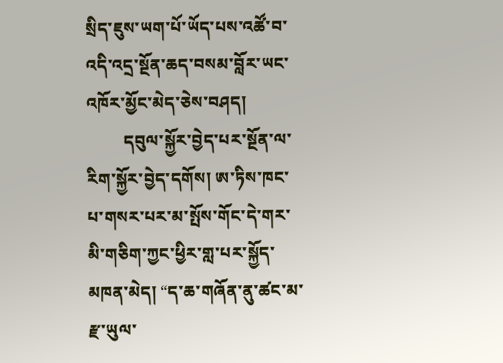སྲིད་ཇུས་ཡག་པོ་ཡོད་པས་འཚོ་བ་འདི་འདྲ་སྔོན་ཆད་བསམ་བློར་ཡང་འཁོར་མྱོང་མེད་ཅེས་བཤད།
         དབུལ་སྐྱོར་བྱེད་པར་སྔོན་ལ་རིག་སྐྱོར་བྱེད་དགོས། ཨ་ཏིས་ཁང་པ་གསར་པར་མ་སྤོས་གོང་དེ་གར་མི་གཅིག་ཀྱང་ཕྱིར་གླ་པར་སྐྱོད་མཁན་མེད། “ད་ཆ་གཞོན་ནུ་ཚང་མ་རྫ་ཡུལ་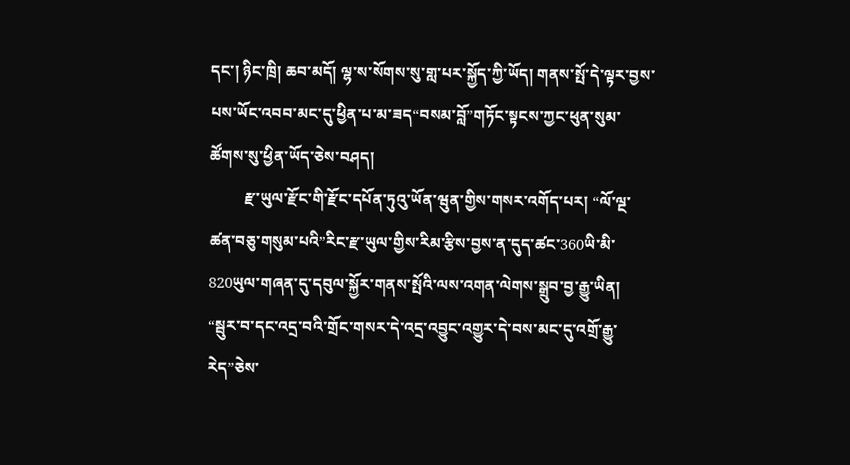དང་། ཉིང་ཁྲི། ཆབ་མདོ། ལྷ་ས་སོགས་སུ་གླ་པར་སྐྱོད་ཀྱི་ཡོད། གནས་སྤོ་དེ་ལྟར་བྱས་པས་ཡོང་འབབ་མང་དུ་ཕྱིན་པ་མ་ཟད“བསམ་བློ”གཏོང་སྟངས་ཀྱང་ཕུན་སུམ་ཚོགས་སུ་ཕྱིན་ཡོད་ཅེས་བཤད།
         རྫ་ཡུལ་རྫོང་གི་རྫོང་དཔོན་ཏུའུ་ཡོན་ཝུན་གྱིས་གསར་འགོད་པར། “ལོ་ལྔ་ཚན་བཅུ་གསུམ་པའི”རིང་རྫ་ཡུལ་གྱིས་རིམ་རྩིས་བྱས་ན་དུད་ཚང་360ཡི་མི་820ཡུལ་གཞན་དུ་དབུལ་སྐྱོར་གནས་སྤོའི་ལས་འགན་ལེགས་སྒྲུབ་བྱ་རྒྱུ་ཡིན། “སྦུར་བ་དང་འདྲ་བའི་གྲོང་གསར་དེ་འདྲ་འབྱུང་འགྱུར་དེ་བས་མང་དུ་འགྲོ་རྒྱུ་རེད”ཅེས་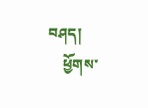བཤད།
    ཕྱོགས་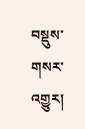བསྡུས་གསར་འགྱུར།